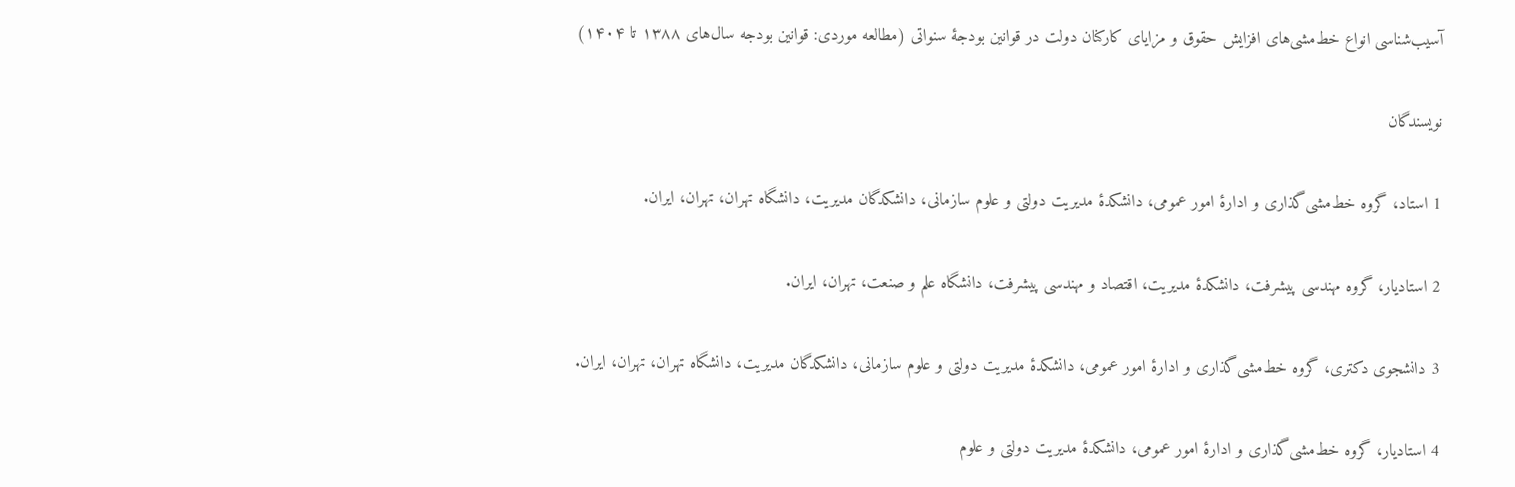آسیب‌‌شناسی انواع خط‌‌مشی‌‌های افزایش حقوق و مزایای کارکنان دولت در قوانین بودجۀ سنواتی (مطالعه موردی: قوانین بودجه سال‌‌های ۱۳۸۸ تا ۱۴۰۴)

نویسندگان

1 استاد، گروه خط‌‌مشی‌‌گذاری و ادارۀ امور عمومی، دانشکدۀ مدیریت دولتی و علوم سازمانی، دانشکدگان مدیریت، دانشگاه تهران، تهران، ایران.

2 استادیار، گروه مهندسی پیشرفت، دانشکدۀ مدیریت، اقتصاد و مهندسی پیشرفت، دانشگاه علم و صنعت، تهران، ایران.

3 دانشجوی دکتری، گروه خط‌‌مشی‌‌گذاری و ادارۀ امور عمومی، دانشکدۀ مدیریت دولتی و علوم سازمانی، دانشکدگان مدیریت، دانشگاه تهران، تهران، ایران.

4 استادیار، گروه خط‌‌مشی‌‌گذاری و ادارۀ امور عمومی، دانشکدۀ مدیریت دولتی و علوم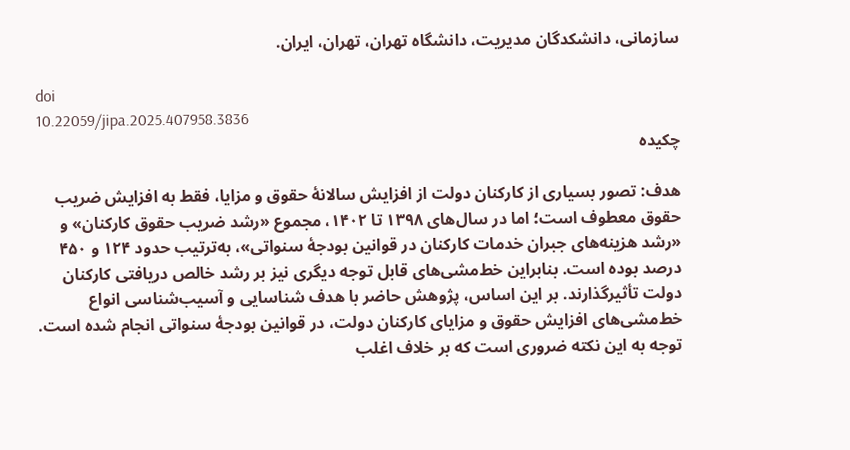سازمانی، دانشکدگان مدیریت، دانشگاه تهران، تهران، ایران.

doi
10.22059/jipa.2025.407958.3836
چکیده

هدف: تصور بسیاری از کارکنان دولت از افزایش سالانۀ حقوق و مزایا، فقط به افزایش ضریب حقوق معطوف است؛ اما در سال‌های ۱۳۹۸ تا ۱۴۰۲، مجموع «رشد ضریب حقوق کارکنان» و «رشد هزینه‌های جبران خدمات کارکنان در قوانین بودجۀ سنواتی»، به‌ترتیب حدود ۱۲۴ و ۴۵۰ درصد بوده است. بنابراین خط‌مشی‌های قابل توجه دیگری نیز بر رشد خالص دریافتی کارکنان دولت تأثیرگذارند. بر این اساس، پژوهش حاضر با هدف شناسایی و آسیب‌شناسی انواع خط‌مشی‌های افزایش حقوق و مزایای کارکنان دولت، در قوانین بودجۀ سنواتی انجام شده است. توجه به این نکته ضروری است که بر خلاف اغلب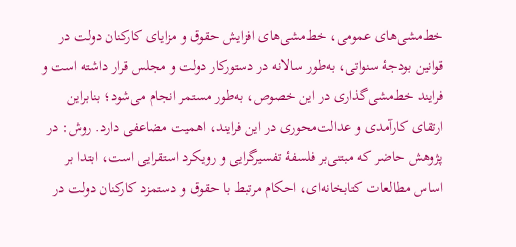خط‌مشی‌های عمومی، خط‌مشی‌های افزایش حقوق و مزایای کارکنان دولت در قوانین بودجۀ سنواتی، به‌طور سالانه در دستورکار دولت و مجلس قرار داشته است و فرایند خط‌مشی‌گذاری در این‌ خصوص، به‌طور مستمر انجام می‌شود؛ بنابراین ارتقای کارآمدی و عدالت‌محوری در این فرایند، اهمیت مضاعفی دارد. روش: در پژوهش‌ حاضر که مبتنی‌بر فلسفۀ تفسیرگرایی و رویکرد استقرایی است، ابتدا بر اساس مطالعات کتابخانه‌ای، احکام مرتبط با حقوق و دستمزد کارکنان دولت در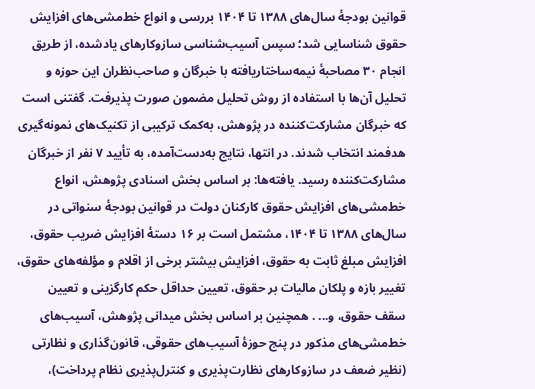قوانین بودجۀ سال‌های ۱۳۸۸ تا ۱۴۰۴ بررسی و انواع خط‌مشی‌های افزایش حقوق شناسایی شد؛ سپس آسیب‌شناسی سازوکارهای یادشده، از طریق انجام ۳۰ مصاحبۀ نیمه‌ساختاریافته با خبرگان و صاحب‌نظران این حوزه و تحلیل آن‌ها با استفاده از روش تحلیل مضمون صورت پذیرفت. گفتنی است که خبرگان مشارکت‌کننده در پژوهش، به‌کمک ترکیبی از تکنیک‌های نمونه‌گیری هدفمند انتخاب شدند. در انتها، نتایج به‌دست‌آمده، به تأیید ۷ نفر از خبرگان مشارکت‌کننده رسید. یافته‌ها: بر اساس بخش اسنادی پژوهش، انواع خط‌مشی‌های افزایش حقوق کارکنان دولت در قوانین بودجۀ سنواتی در سال‌های ۱۳۸۸ تا ۱۴۰۴، مشتمل است بر ۱۶ دستۀ افزایش ضریب حقوق، افزایش مبلغ ثابت به حقوق، افزایش بیشتر برخی از اقلام و مؤلفه‌های حقوق، تغییر بازه و پلکان مالیات بر حقوق، تعیین حداقل حکم کارگزینی و تعیین سقف حقوق، و... . همچنین بر اساس بخش میدانی پژوهش، آسیب‌های خط‌مشی‌های مذکور در پنج حوزۀ آسیب‌های حقوقی، قانون‌گذاری و نظارتی (نظیر ضعف در سازوکارهای نظارت‌پذیری و کنترل‌پذیری نظام پرداخت)،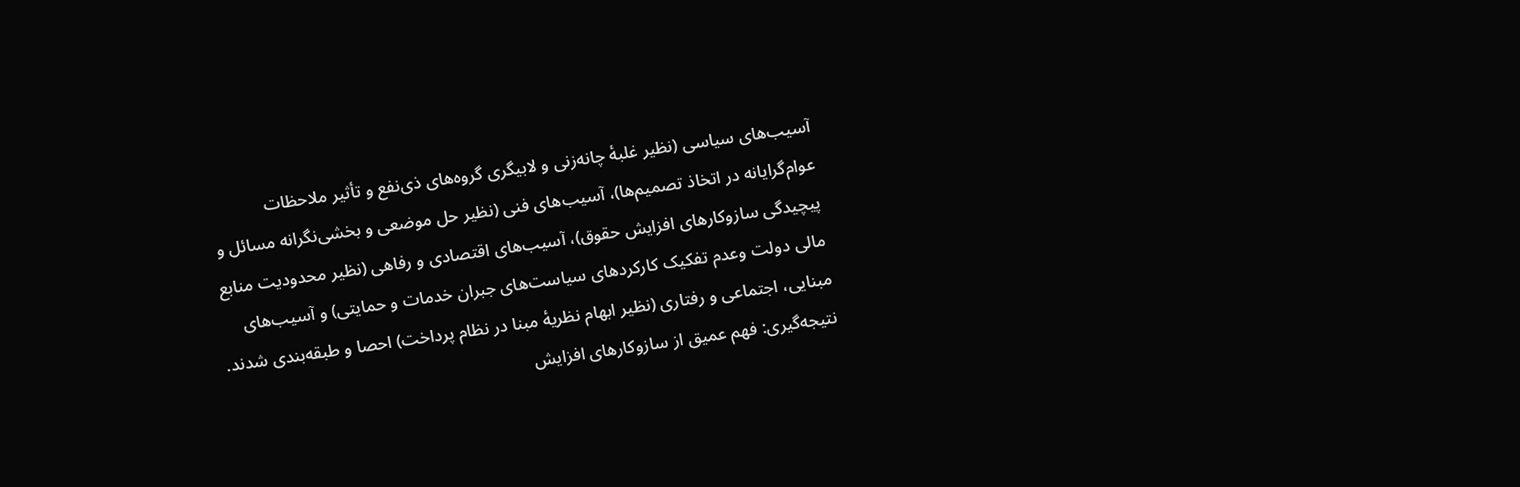آسیب‌های سیاسی (نظیر غلبۀ چانه‌زنی و لابیگری گروه‌های ذی‌نفع و تأثیر ملاحظات عوام‌گرایانه در اتخاذ تصمیم‌ها)، آسیب‌های فنی (نظیر حل موضعی و بخشی‌نگرانه مسائل و پیچیدگی سازوکارهای افزایش حقوق)، آسیب‌های اقتصادی و رفاهی (نظیر محدودیت منابع مالی دولت وعدم تفکیک کارکردهای سیاست‌های جبران خدمات و حمایتی) و آسیب‌های مبنایی، اجتماعی و رفتاری (نظیر ابهام نظریۀ مبنا در نظام پرداخت) احصا و طبقه‌بندی شدند. نتیجه‌گیری: فهم عمیق از سازوکارهای افزایش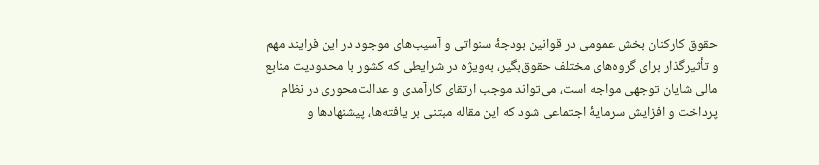حقوق کارکنان بخش عمومی در قوانین بودجۀ سنواتی و آسیب‌های موجود در این فرایند مهم و تأثیرگذار برای گروه‌های مختلف حقوق‌بگیر، به‌ویژه در شرایطی که کشور با محدودیت منابع مالی شایان توجهی مواجه است، می‌تواند موجب ارتقای کارآمدی و عدالت‌محوری در نظام پرداخت و افزایش سرمایۀ اجتماعی شود که این مقاله مبتنی بر یافته‌ها، پیشنهادها و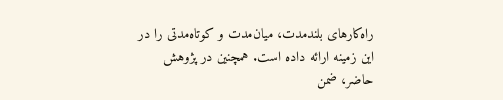راه‌کارهای بلندمدت، میان‌مدت و کوتاه‌مدتی را در این زمینه ارائه داده است. همچنین در پژوهش حاضر، ضمن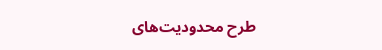طرح محدودیت‌های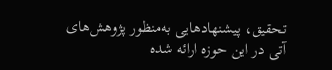تحقیق، پیشنهادهایی به‌منظور پژوهش‌های آتی در این حوزه ارائه شده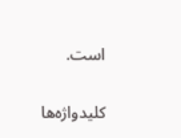است.

کلیدواژه‌ها